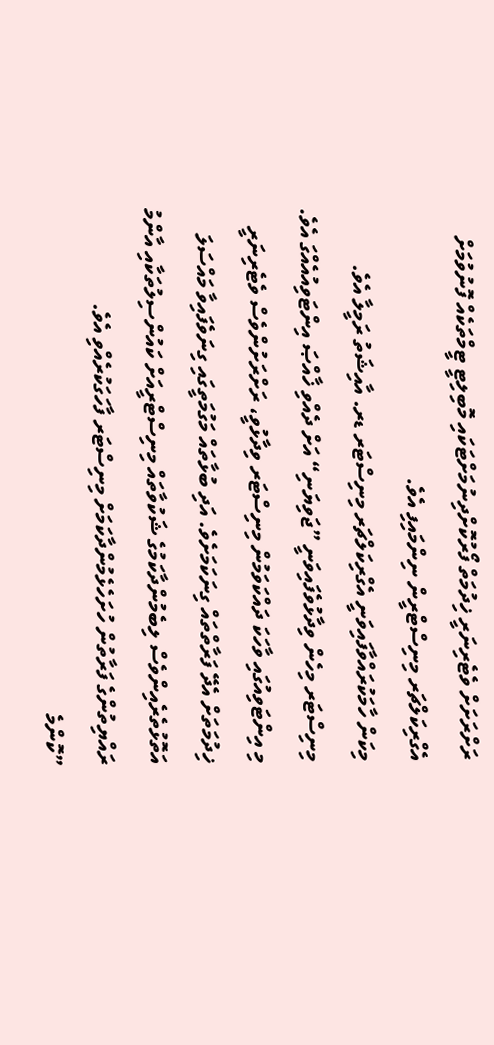ރަށްރަށަށް ވެޓެރިނަރީ ޚިދުމަތް ފޯރުކޮށްދިނުމަށްޓަކައި މޮބިލިޓީ ޓީމްތަކެއް ފޮނުވުމަށް އެގްރިކަލްޗަރ މިނިސްޓްރީން ނިންމައިފި އެވެ.
މިކަން ހާމަކުރައްވާފައިވަނީ އެގްރިކަލްޗަރ މިނިސްޓަރ ޑރ. އާއިޝަތު ރަމީލާ އެވެ. މިނިސްޓަރ މިހެން ވިދާޅުވެފައިވަނީ ”ޖަވިޔަނި“ އަށް ދެއްވި ޚާއްޞަ އިންޓަވިއުއެއްގަ އެވެ.
މި އިންޓަވިއުގައި ވާހަކަ ދައްކަވަމުން މިނިސްޓަރ ވިދާޅުވީ، ރަށްރަށުންވެސް ވެޓެރިނަރީ ޚިދުމަތަށް އެދޭ ފަރާތްތައް ގިނަކަމަށެވެ. އަދި ބުޅާތައް މަގުމަތީގައި ގިނަވެފައިވާ މައްސަލަ އަތޮޅުތެރެއިންވެސް ލިބެމުންދާކަމުގެ ޝަކުވާތައް މިނިސްޓްރީއަށް ކައުންސިލުތަކާއި އާންމު ރައްޔިތުންގެ ފަރާތުން ހުށަހެޅެމުންދާކަމަށް މިނިސްޓަރ ފާހަގަކުރެއްވި އެވެ.
”ކޮންމެ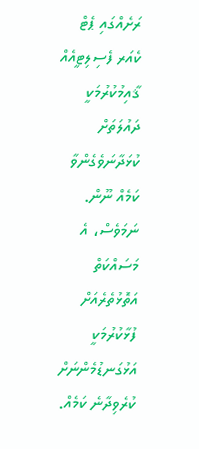ރަށެއްގައި ޕެޓް ކެއަރ ފެސިލިޓީއެއް ޤާއިމުކުރުމަކީ ދައުލަތަށް ކުޅަދާނަވެގެންވާ ކަމެއް ނޫން. ނަމަވެސް، އެ މަސައްކަތް އަތޮޅުތެރެއަށް ފުޅާކުރުމަކީ އަޅުގަނޑުމެންނަށް ކުރެވިދާނެ ކަމެއް.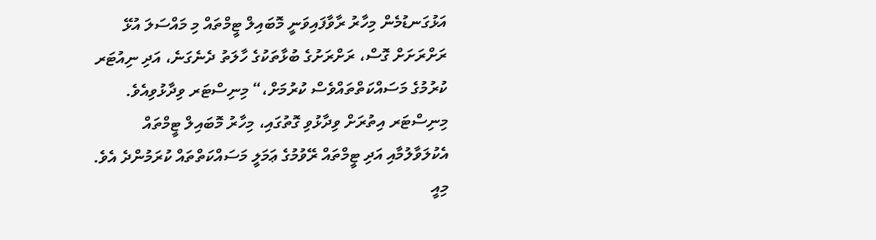އަޅުގަނޑުމެން މިހާރު ރާވާފައިވަނީ މޮބައިލް ޓީމްތައް މި މައްސަލަ އުޅޭ ރަށްރަށަށް ގޮސް، ރަށްރަށުގެ ބުޅާތަކުގެ ހާލަތު ދެނެގަނެ، އަދި ނިއުޓަރ ކުރުމުގެ މަސައްކަތްތައްވެސް ކުރުމަށް،“ މިނިސްޓަރ ވިދާޅުވިއެވެ.
މިނިސްޓަރ އިތުރަށް ވިދާޅުވި ގޮތުގައި، މިހާރު މޮބައިލް ޓީމްތައް އެކުލަވާލުމާއި އަދި ޓީމްތައް ރޭވުމުގެ ޢަމަލީ މަސައްކަތްތައް ކުރަމުންދެ އެވެ. މިއީ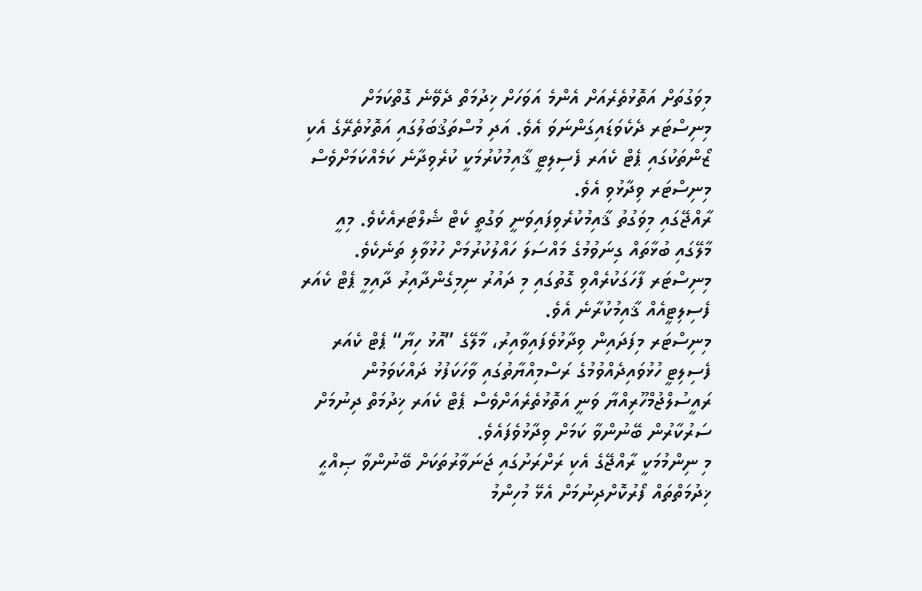މިވަގުތަށް އަތޮޅުތެރެއަށް އެންމެ އަވަހަށް ޚިދުމަތް ދެވޭނެ ގޮތްކަމަށް މިނިސްޓަރ ދެކެވަޑައިގަންނަވަ އެވެ. އަދި މުސްތަޤުބަލުގައި އަތޮޅުތެރޭގެ އެކި ޒޯންތަކުގައި ޕެޓް ކެއަރ ފެސިލިޓީ ޤާއިމުކުރުމަކީ ކުރެވިދާނެ ކަމެއްކަމަށްވެސް މިނިސްޓަރ ވިދާޅުވި އެވެ.
ރާއްޖޭގައި މިވަގުތު ޤާއިމުކުރެވިފައިވަނީ ވަގުތީ ކެޓް ޝެލްޓަރއެކެވެ. މިއީ މާލޭގައި ބުޅާތައް ގިނަވުމުގެ މައްސަލަ ހައްލުކުރުމަށް ހުޅުވާލި ތަނެކެވެ. މިނިސްޓަރ ފާހަގަކުރެއްވި ގޮތުގައި މި ދައުރު ނިމިގެންދާއިރު ދާއިމީ ޕެޓް ކެއަރ ފެސިލިޓީއެއް ޤާއިމުކުރާނެ އެވެ.
މިނިސްޓަރ މިފަދައިން ވިދާޅުވެފައިވާއިރު، މާލޭގެ ”އޮޅު ހިޔާ“ ޕެޓް ކެއަރ ފެސިލިޓީ ހުޅުވައިދެއްވުމުގެ ރަސްމިއްޔާތުގައި ވާހަކަފުޅު ދައްކަވަމުން ރައީސުލްޖުމްހޫރިއްޔާ ވަނީ އަތޮޅުތެރެއަށްވެސް ޕެޓް ކެއަރ ޚިދުމަތް ދިނުމަށް ސަރުކާރުން ބޭނުންވާ ކަމަށް ވިދާޅުވެފައެވެ.
މި ނިންމުމަކީ ރާއްޖޭގެ އެކި ރަށްރަށުގައި ޖަނަވާރުތަކަށް ބޭނުންވާ ޞިއްޙީ ޚިދުމަތްތައް ފޯރުކޮށްދިނުމަށް އެޅޭ މުހިންމު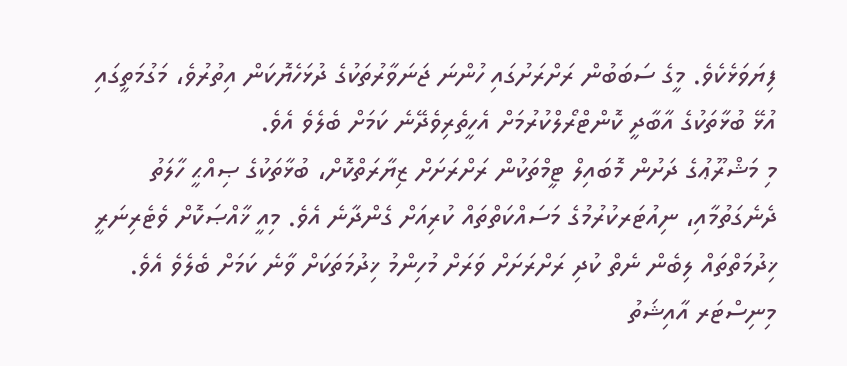ފިޔަވަޅެކެވެ. މީގެ ސަބަބުން ރަށްރަށުގައި ހުންނަ ޖަނަވާރުތަކުގެ ދުޅަހެޔޮކަން އިތުރުވެ، މަގުމަތީގައި އުޅޭ ބުޅާތަކުގެ އާބާދީ ކޮންޓްރޯލްކުރުމަށް އެހީތެރިވެދޭނެ ކަމަށް ބެލެވެ އެވެ.
މި މަޝްރޫޢުގެ ދަށުން މޮބައިލް ޓީމްތަކުން ރަށްރަށަށް ޒިޔާރަތްކޮށް، ބުޅާތަކުގެ ޞިއްޙީ ހާލަތު ދެނެގަތުމާއި، ނިއުޓަރކުރުމުގެ މަސައްކަތްތައް ކުރިއަށް ގެންދާނެ އެވެ. މިއީ ޚާއްޞަކޮށް ވެޓެރިނަރީ ޚިދުމަތްތައް ލިބެން ނެތް ކުދި ރަށްރަށަށް ވަރަށް މުހިންމު ޚިދުމަތަކަށް ވާނެ ކަމަށް ބެލެވެ އެވެ.
މިނިސްޓަރ އާއިޝަތު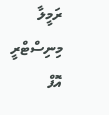ރަމީލާ މިނިސްޓްރީ އޮފް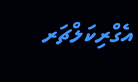އެގްރިކަލްޗަރ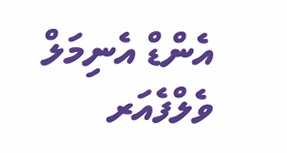އެންޑް އެނިމަލް ވެލްފެއަރ